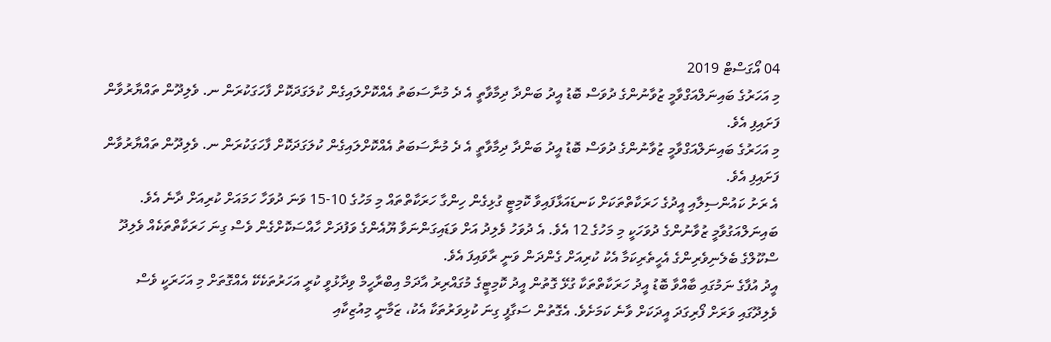04 އޯގަސްޓް 2019
މި އަހަރުގެ ބައިނަލްއަގްވާމީ ޒުވާނުންގެ ދުވަސް ބޮޑު އީދު ބަންދާ ދިމާވާތީ އެ ދެ މުނާސަބަތު އެއްކޮށްލައިގެން ކުލަގަދަކޮށް ފާހަގަކުރަން ނ. ވެލިދޫން ތައްޔާރުވާން ފަށައިފި އެވެ.
މި އަހަރުގެ ބައިނަލްއަގްވާމީ ޒުވާނުންގެ ދުވަސް ބޮޑު އީދު ބަންދާ ދިމާވާތީ އެ ދެ މުނާސަބަތު އެއްކޮށްލައިގެން ކުލަގަދަކޮށް ފާހަގަކުރަން ނ. ވެލިދޫން ތައްޔާރުވާން ފަށައިފި އެވެ.
އެ ރަށު ކައުންސިލާއި އީދުގެ ހަރަކާތްތަކަށް ކަނޑައަޅާފައިވާ ކޮމިޓީ ގުޅިގެން ހިންގާ ހަރަކާތްތައް މި މަހުގެ 10-15 ވަނަ ދުވަހާ ހަމައަށް ކުރިއަށް ދާނެ އެވެ. ބައިނަލްއަގުވާމީ ޒުވާނުންގެ ދުވަހަކީ މި މަހުގެ 12 އެވެ. އެ ދުވަހު ވެލިދު އަށް ވަޑައިގަންނަވާ ޔޫއެންގެ ވަފުދަށް ހާއްސަކޮށްގެން ވެސް ގިނަ ހަރަކާތްތަކެއް ވެލިދޫ ސްކޫލްގެ ބެލެނިވެރިންގެ އެހީތެރިކަމާ އެކު ކުރިއަށް ގެންދަން ވަނީ ރާވައިފަ އެވެ.
އީދު އުފާގެ ނަމުގައި ބާއްވާ ބޮޑު އީދު ހަރަކާތްތަކާ ގުޅޭ ގޮތުން އީދު ކޮމިޓީގެ މުގައްރިރު އާދަމް އިބްރާހީމް ވިދާޅުވީ ކުރީ އަހަރުތަކެކޭ އެއްގޮތަށް މި އަހަރަކީ ވެސް ވެލިދޫގައި ވަރަށް ފޯރިގަދަ އީދަކަށް ވާނެ ކަމަށެވެ. އެގޮތުން ސަގާފީ ގިނަ ކުޅިވަރުތަކާ އެކު، ޒަމާނީ މިއުޒިކާއި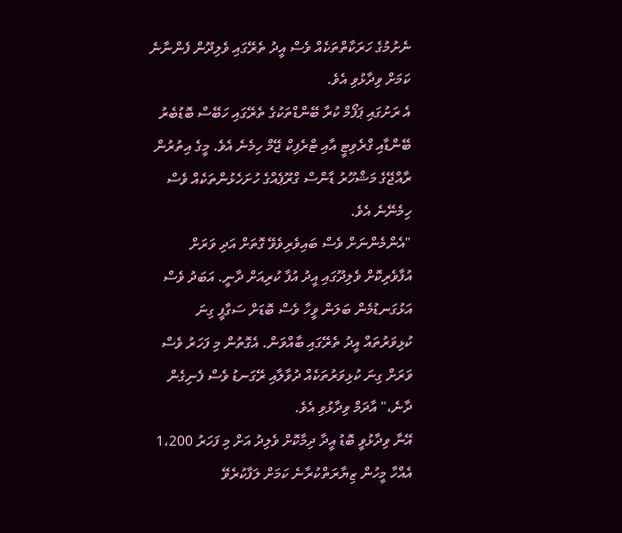ނެށުމުގެ ހަރަކާތްތަކެއް ވެސް އީދު ތެރޭގައި ވެލިދޫން ފެންނާނެ ކަމަށް ވިދާޅުވި އެވެ.
އެ ރަށުގައި ޕަފޯމް ކުރާ ބޭންޑްތަކުގެ ތެރޭގައި ހަބޭސް ބޮޑުބެރު ބޭންޑާއި ގްރެވިޓީ އާއި ޓްރެފިކް ޖޭމް ހިމެނެ އެވެ. މީގެ އިތުރުން ރާއްޖޭގެ މަޝްހޫރު ޑާންސް ގްރޫޕެއްގެ ހުށަހެޅުންތަކެއް ވެސް ހިމެނޭނެ އެވެ.
"އެންމެންނަށް ވެސް ބައިވެރިވެވޭ ގޮތަށް އަދި ވަރަށް އުފާވެރިކޮށް ވެލިދޫގައި އީދު އުފާ ކުރިއަށް ދާނީ. އަބަދު ވެސް އަޅުގަނޑުމެން ބަލަން ވީހާ ވެސް ބޮޑަށް ސަގާފީ ގިނަ ކުޅިވަރުތައް އީދު ތެރޭގައި ބާއްވަން. އެގޮތުން މި ފަހަރު ވެސް ވަރަށް ގިނަ ކުޅިވަރުތަކެއް ދުވާލާއި ރޭގަނޑު ވެސް ފެނިގެން ދާނެ،" އާދަމް ވިދާޅުވި އެވެ.
އޭނާ ވިދާޅުވީ ބޮޑު އީދާ ދިމާކޮށް ވެލިދު އަށް މި ފަހަރު 1،200 އެއްހާ މީހުން ޒިޔާރަތްކުރާނެ ކަމަށް ލަފާކުރެވޭ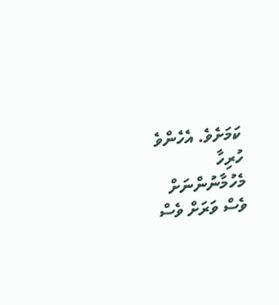ކަމަށެވެ. އެހެންވެ ހުރިހާ މެހުމާނުންނަށް ވެސް ވަރަށް ވެސް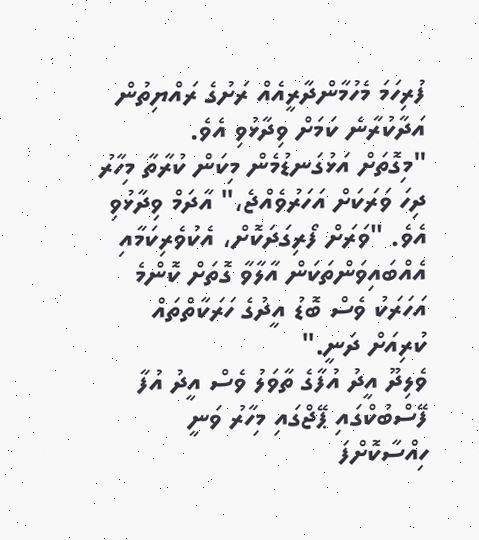ފުރިހަމަ މެހުމާންދާރީއެއް ރަށުގެ ރައްޔިތުން އަދާކުރާނެ ކަމަށް ވިދާޅުވި އެވެ.
"މިގޮތަށް އަޅުގަނޑުމެން މިކަން ކުރާތާ މިހާރު ދިހަ ވަރަކަށް އަހަރުވެއްޖެ،" އާދަމް ވިދާޅުވި އެވެ. "ވަރަށް ފޯރިގަދަކޮށް، އެކުވެރިކަމާއި އެއްބައިވަންތަކަން އާލާވާ ގޮތަށް ކޮންމެ އަހަރަކު ވެސް ބޮޑު އީދުގެ ހަރަކާތްތައް ކުރިއަށް ދަނީ."
ވެލިދޫ އީދު އުފާގެ ތާވަލު ވެސް އީދު އުފާ ފޭސްބުކްގައި ޕޭޖްގައި މިހާރު ވަނީ ހިއްސާކޮށްފަ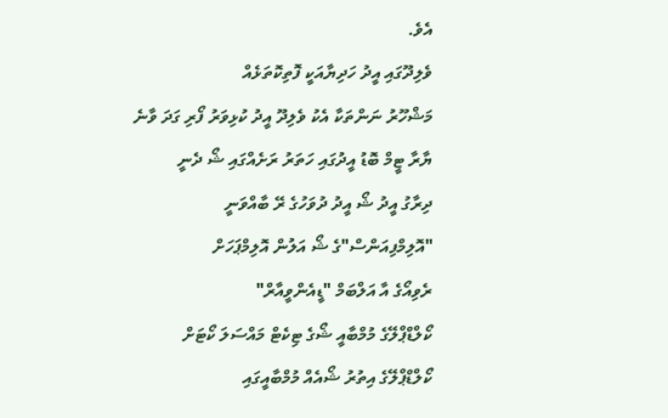އެވެ.
ވެލިދޫގައި އީދު ހަދިޔާއަކީ ފޮތިކޮތަޅެއް
މަޝްހޫރު ނަންތަކާ އެކު ވެލިދޫ އީދު ކުޅިވަރު ފޯރި ގަދަ ވާނެ
ޔާރާ ޓީމް ބޮޑު އީދުގައި ހަތަރު ރަށެއްގައި ޝޯ ދެނީ
ދިރާގު އީދު ޝޯ އީދު ދުވަހުގެ ރޭ ބާއްވަނީ
"އޮލިމްފިއަންސް"ގެ ޝޯ އަލުން އޮލިމްޕަހަށް
ރެވިއޯގެ އާ އަލްބަމް "ޑީއެންވީއާރް"
ކޯލްޑްޕްލޭގެ މުމްބާއީ ޝޯގެ ޓިކެޓް މައްސަލަ ކޯޓަށް
ކޯލްޑްޕްލޭގެ އިތުރު ޝޯއެއް މުމްބާއީގައި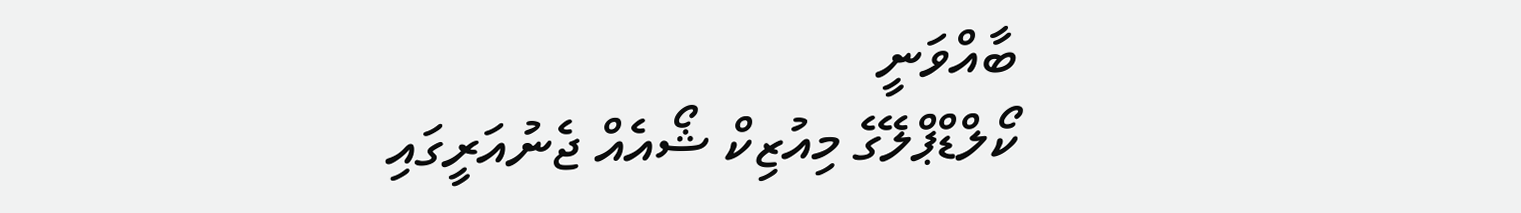ބާއްވަނީ
ކޯލްޑްޕްލޭގެ މިއުޒިކް ޝޯއެއް ޖެނުއަރީގައި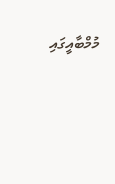މުމްބާއީގައި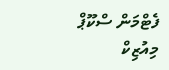ފެޓްމަން ސްކޫޕް މިއުޒިކް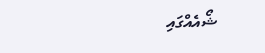ޝޯއެއްގައި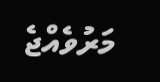މަރުވެއްޖެ